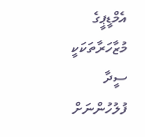އެމްޑީޕީގެ މުޒާހަރާތަކަކީ ސީދާ ފުލުހުންނަށް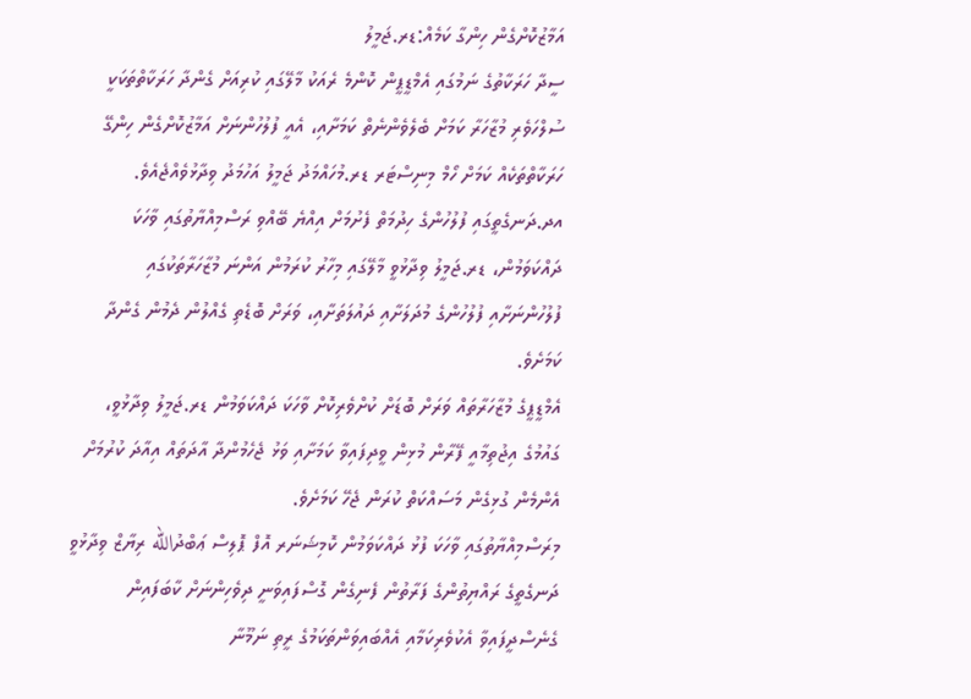އަމާޒުކޮށްގެން ހިންގާ ކަމެއް:ޑރ.ޖަމީލު
ސީދާ ހަރަކާތުގެ ނަމުގައި އެމްޑީޕީން ކޮންމެ ރެއަކު މާލޭގައި ކުރިއަށް ގެންދާ ހަރަކާތްތަކަކީ ސުލްހަވެރި މުޒާހަރާ ކަމަށް ބެލެވެންނެތް ކަމަށާއި، އެއީ ފުލުހުންނަށް އަމާޒުކޮށްގެން ހިންގޭ ހަރަކާތްތަކެއް ކަމަށް ހޯމް މިނިސްޓަރ ޑރ.މުހައްމަދު ޖަމީލު އަހުމަދު ވިދާޅުވެއްޖެއެވެ.
އދ.ދަނގެތީގައި ފުލުހުންގެ ހިދުމަތް ފެށުމަށް އިއްޔެ ބޭއްވި ރަސްމިއްޔާތުގައި ވާހަކަ ދައްކަވަމުން، ޑރ.ޖަމީލު ވިދާޅުވީ މާލޭގައި މިހާރު ކުރަމުން އަންނަ މުޒާހަރާތަކުގައި ފުލުހުންނަށާއި ފުލުހުންގެ މުދަލަށާއި ދައުލަތަށާއި، ވަރަށް ބޮޑެތި ގެއްލުން ދެމުން ގެންދާ ކަމަށެވެ.
އެމްޑީޕީގެ މުޒާހަރާތައް ވަރަށް ބޮޑަށް ކުށްވެރިކޮށް ވާހަކަ ދައްކަވަމުން ޑރ.ޖަމީލު ވިދާޅުވީ، ގައުމުގެ އިޖުތިމާއީ ފޭރާން މުޅިން ވީދިފައިވާ ކަމަށާއި ވަޅު ޖެހެމުންދާ އާދަތައް އިއާދަ ކުރުމަށް އެންމެން ގުޅިގެން މަސައްކަތް ކުރަން ޖެހޭ ކަމަށެވެ.
މިރަސްމިއްޔާތުގައި ވާހަކަ ފުޅު ދައްކަވަމުން ކޮމިޝަނަރ އޮފް ޕޮލިސް ޢަބްދުالله ރިޔާޒް ވިދާޅުވީ ދަނގެތީގެ ރައްޔިތުންގެ ފަރާތުން ފެނިގެން ގޮސްފައިވަނީ ދިވެހިންނަށް ކާބަފައިން ގެނެސްދީފައިވާ އެކުވެރިކަމާއި އެއްބައިވަންތަކަމުގެ ރީތި ނަމޫނާ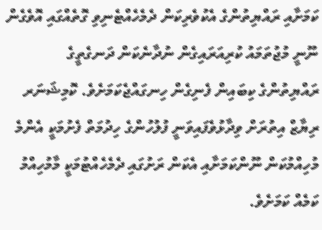ކަމަށާއި ރައްޔިތުންގެ އެކުވެރިކަން ދެމެހެއްޓެނިވި ގޮތެއްގައި އޮވެގެން ނޫނީ މުޖުތަމައު ކުރިއަރައިގެން ނުދާނެކަން ދަނގެތީގެ ރައްޔިތުންގެ ކިބައިން ފެނިގެން ހިނގައްޖެކަމަށެވެ. ކޮމިޝަނަރ ރިޔާޒް އިތުރަށް ވިދާޅުވެފައިވަނީ ފުލުހުންގެ ހިދުމަތް ފެށުމަކީ އެންމެ މުހިއްމުކަން ނޫންކަމަށާއި އެކަން ރަށުގައި ދެމެހެއްޓުމަކީ މާމުހިއްމު ކަމެއް ކަމަށެވެ.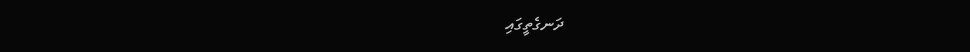ދަނގެތީގައި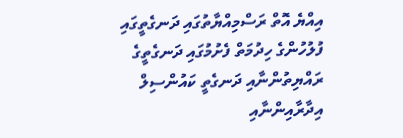އިއްޔެ އޮތް ރަސްމިއްޔާތުގައި ދަނގެތީގައި ފުލުހުންގެ ހިދުމަތް ފެށުމުގައި ދަނގެތީގެ ރައްޔިތުންނާއި ދަނގެތީ ކައުންސިލް އިދާރާއިންނާއި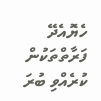ހެޔޮއެދޭ ފަރާތްތަކުން ކުރެއްވި ބުރަ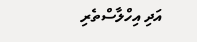އަދި އިހްލާސްތެރި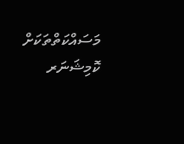މަސައްކަތްތަކަށް ކޮމިޝަނަރ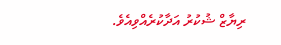ރިޔާޒް ޝުކުރު އަދާކުރެއްވިއެވެ.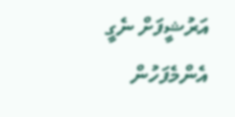އަރުޝީފަށް ނެގީ
އެންމެފަހުން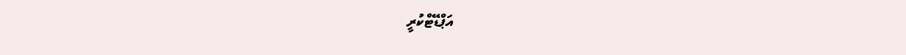އަޕްޑޭޓްކުރީ